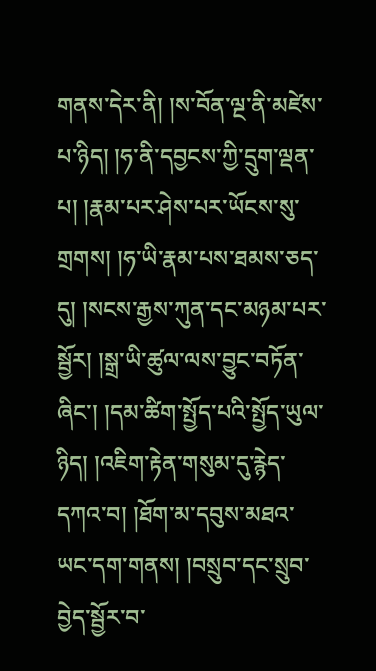གནས་དེར་ནི། །ས་བོན་ལྔ་ནི་མཛེས་པ་ཉིད། །ཧ་ནི་དབྱངས་ཀྱི་དྲུག་ལྡན་པ། །རྣམ་པར་ཤེས་པར་ཡོངས་སུ་གྲགས། །ཧ་ཡི་རྣམ་པས་ཐམས་ཅད་དུ། །སངས་རྒྱས་ཀུན་དང་མཉམ་པར་སྦྱོར། །སྒྲ་ཡི་ཚུལ་ལས་བྱུང་བཏོན་ཞིང་། །དམ་ཚིག་སྤྱོད་པའི་སྤྱོད་ཡུལ་ཉིད། །འཇིག་རྟེན་གསུམ་དུ་རྙེད་དཀའ་བ། །ཐོག་མ་དབུས་མཐའ་ཡང་དག་གནས། །བསྲུབ་དང་སྲུབ་བྱེད་སྦྱོར་བ་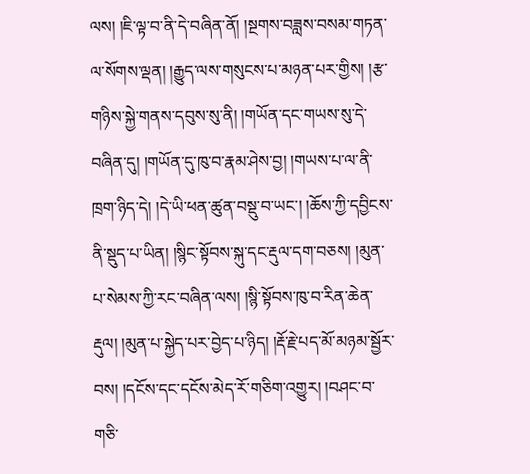ལས། །ཇི་ལྟ་བ་ནི་དེ་བཞིན་ནོ། །སྔགས་བཟླས་བསམ་གཏན་ལ་སོགས་ལྡན། །རྒྱུད་ལས་གསུངས་པ་མཉན་པར་གྱིས། །རྩ་གཉིས་སྐྱེ་གནས་དབུས་སུ་ནི། །གཡོན་དང་གཡས་སུ་དེ་བཞིན་དུ། །གཡོན་དུ་ཁུ་བ་རྣམ་ཤེས་བྱ། །གཡས་པ་ལ་ནི་ཁྲག་ཉིད་དེ། །དེ་ཡི་ཕན་ཚུན་བསྡུ་བ་ཡང་། །ཆོས་ཀྱི་དབྱིངས་ནི་སྡུད་པ་ཡིན། །སྙིང་སྟོབས་སྐུ་དང་རྡུལ་དག་བཅས། །མུན་པ་སེམས་ཀྱི་རང་བཞིན་ལས། །སྙི་སྟོབས་ཁུ་བ་རིན་ཆེན་རྡུལ། །མུན་པ་སྐྱེད་པར་བྱེད་པ་ཉིད། །རྡོ་རྗེ་པད་མོ་མཉམ་སྦྱོར་བས། །དངོས་དང་དངོས་མེད་རོ་གཅིག་འགྱུར། །བཤང་བ་གཅི་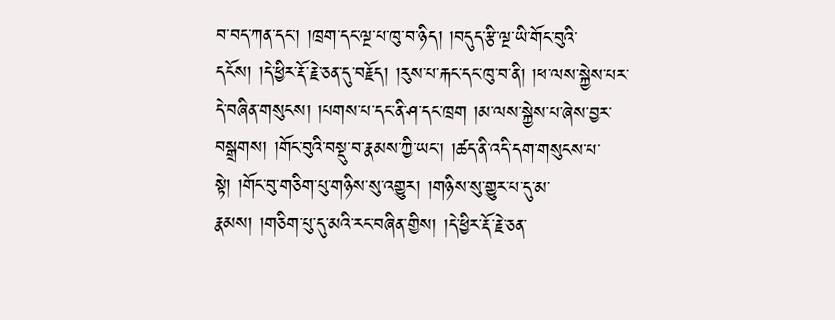བ་བད་ཀན་དང་། །ཁྲག་དང་ལྔ་པ་ཁུ་བ་ཉིད། །བདུད་རྩི་ལྔ་ཡི་གོང་བུའི་དངོས། །དེ་ཕྱིར་རྡོ་རྗེ་ཅན་དུ་བརྗོད། །རུས་པ་རྐང་དང་ཁུ་བ་ནི། །ཕ་ལས་སྐྱེས་པར་དེ་བཞིན་གསུངས། །པགས་པ་དང་ནི་ཤ་དང་ཁྲག །མ་ལས་སྐྱེས་པ་ཞེས་བྱར་བསྒྲགས། །གོང་བུའི་བསྡུ་བ་རྣམས་ཀྱི་ཡང་། །ཚད་ནི་འདི་དག་གསུངས་པ་སྟེ། །གོང་བུ་གཅིག་པུ་གཉིས་སུ་འགྱུར། །གཉིས་སུ་གྱུར་པ་དུ་མ་རྣམས། །གཅིག་པུ་དུ་མའི་རང་བཞིན་གྱིས། །དེ་ཕྱིར་རྡོ་རྗེ་ཅན་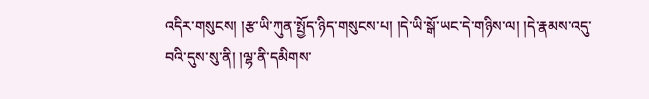འདིར་གསུངས། །རྩ་ཡི་ཀུན་སྤྱོད་ཉིད་གསུངས་པ། །དེ་ཡི་སྒོ་ཡང་དེ་གཉིས་ལ། །དེ་རྣམས་འདུ་བའི་དུས་སུ་ནི། །ལྷ་ནི་དམིགས་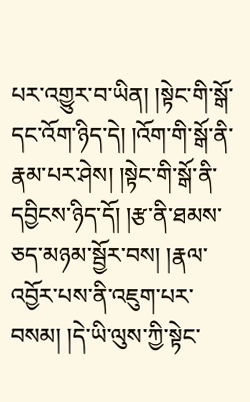པར་འགྱུར་བ་ཡིན། །སྟེང་གི་སྒོ་དང་འོག་ཉིད་དེ། །འོག་གི་སྒོ་ནི་རྣམ་པར་ཤེས། །སྟེང་གི་སྒོ་ནི་དབྱིངས་ཉིད་དོ། །རྩ་ནི་ཐམས་ཅད་མཉམ་སྦྱོར་བས། །རྣལ་འབྱོར་པས་ནི་འཇུག་པར་བསམ། །དེ་ཡི་ལུས་ཀྱི་སྟེང་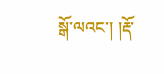སྒོ་ལའང་། །རྡོ་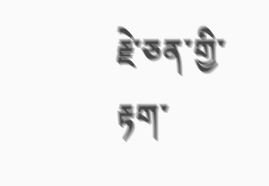རྗེ་ཅན་གྱི་རྟག་